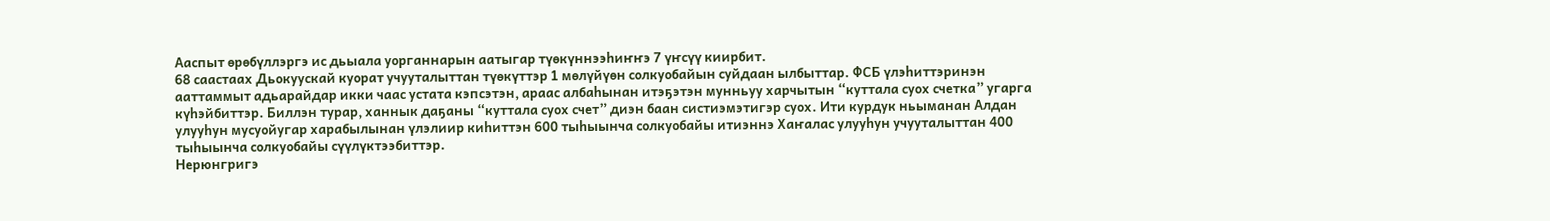Ааспыт өрөбүллэргэ ис дьыала уорганнарын аатыгар түөкүннээһиҥҥэ 7 үҥсүү киирбит.
68 саастаах Дьокуускай куорат учууталыттан түөкүттэр 1 мөлүйүөн солкуобайын суйдаан ылбыттар. ФСБ үлэһиттэринэн ааттаммыт адьарайдар икки чаас устата кэпсэтэн, араас албаһынан итэҕэтэн мунньуу харчытын “куттала суох счетка” угарга күһэйбиттэр. Биллэн турар, ханнык даҕаны “куттала суох счет” диэн баан систиэмэтигэр суох. Ити курдук ньыманан Алдан улууһун мусуойугар харабылынан үлэлиир киһиттэн 600 тыһыынча солкуобайы итиэннэ Хаҥалас улууһун учууталыттан 400 тыһыынча солкуобайы сүүлүктээбиттэр.
Нерюнгригэ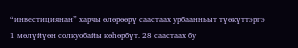“инвестициянан” харчы өлөрөөрү саастаах урбаанньыт түөкүттэргэ 1 мөлүйүөн солкуобайы көһөрбүт. 28 саастаах бу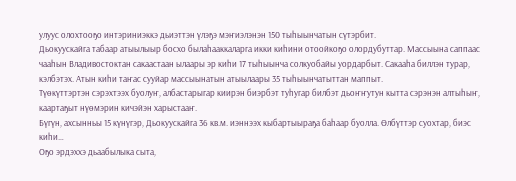улуус олохтооҕо интэриниэккэ дьиэттэн үлэҕэ мэҥиэлэнэн 150 тыһыынчатын сүтэрбит.
Дьокуускайга табаар атыылыыр босхо былаһааккаларга икки киһини отоойкоҕо олордубуттар. Массыына саппаас чааһын Владивостоктан сакаастаан ылаары эр киһи 17 тыһыынча солкуобайы уордарбыт. Сакааһа биллэн турар, кэлбэтэх. Атын киһи таҥас сууйар массыынатын атыылаары 35 тыһыынчатыттан маппыт.
Түөкүттэртэн сэрэхтээх буолуҥ, албастарыгар киирэн биэрбэт туһугар билбэт дьоҥҥутун кытта сэрэнэн алтыһыҥ, каартаҕыт нүөмэрин кичэйэн харыстааҥ.
Бүгүн, ахсынньы 15 күнүгэр, Дьокуускайга 36 кв.м. иэннээх кыбартыыраҕа баһаар буолла. Өлбүттэр суохтар, биэс киһи…
Оҕо эрдэххэ дьаабылыка сыта,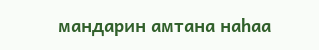мандарин амтана наһаа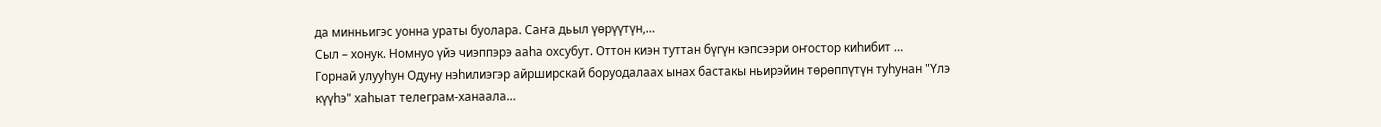да минньигэс уонна ураты буолара. Саҥа дьыл үөрүүтүн,…
Сыл – хонук. Номнуо үйэ чиэппэрэ ааһа охсубут. Оттон киэн туттан бүгүн кэпсээри оҥостор киһибит …
Горнай улууһун Одуну нэһилиэгэр айрширскай боруодалаах ынах бастакы ньирэйин төрөппүтүн туһунан "Үлэ күүһэ" хаһыат телеграм-ханаала…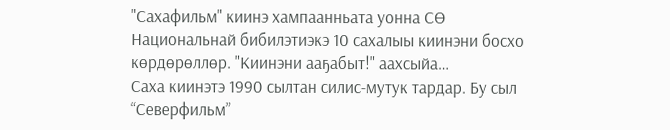"Сахафильм" киинэ хампаанньата уонна СӨ Национальнай бибилэтиэкэ 10 сахалыы киинэни босхо көрдөрөллөр. "Киинэни ааҕабыт!" аахсыйа…
Саха киинэтэ 1990 сылтан силис-мутук тардар. Бу сыл “Северфильм”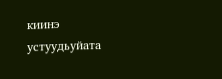киинэ устуудьуйата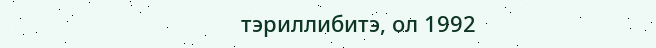тэриллибитэ, ол 1992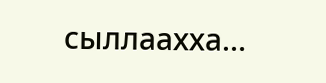сыллаахха…